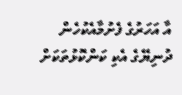އާ އަހަރުގެ ފެށުމާއެކުހެން ދުނިޔޭގެ އެކި ކަންކޮޅުތަކަށް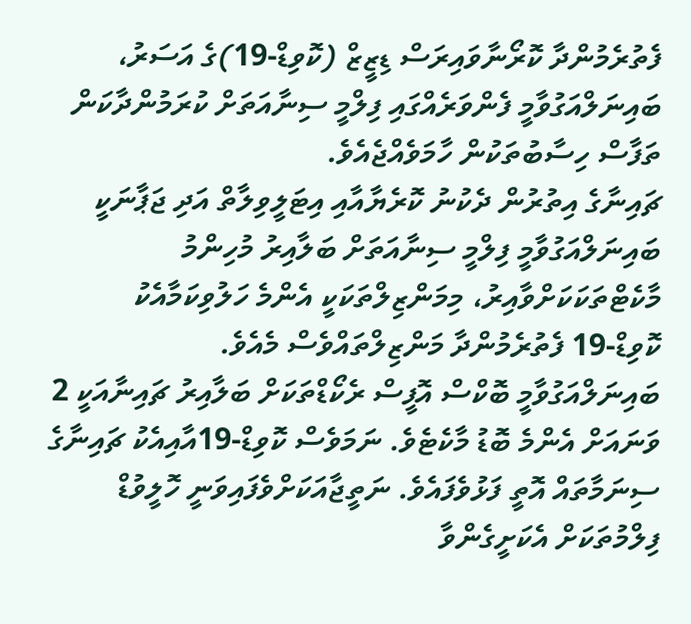ފެތުރެމުންދާ ކޮރޯނާވައިރަސް ޑިޒީޒް (ކޮވިޑް-19)ގެ އަސަރު، ބައިނަލްއަގުވާމީ ފެންވަރެއްގައި ފިލްމީ ސިނާއަތަށް ކުރަމުންދާކަން ތަފާސް ހިސާބުތަކުން ހާމަވެއްޖެއެވެ.
ޗައިނާގެ އިތުރުން ދެކުނު ކޮރެޔާއާއި އިޓަލީވިލާތް އަދި ޖަޕާނަކީ ބައިނަލްއަގުވާމީ ފިލްމީ ސިނާއަތަށް ބަލާއިރު މުހިންމު މާކެޓްތަކަކަށްވާއިރު، މިމަންޒިލްތަކަކީ އެންމެ ހަލުވިކަމާއެކު ކޮވިޑް-19 ފެތުރެމުންދާ މަންޒިލްތައްވެސް މެއެވެ.
ބައިނަލްއަގުވާމީ ބޮކްސް އޮފީސް ރެކޯޑްތަކަށް ބަލާއިރު ޗައިނާއަކީ 2 ވަނައަށް އެންމެ ބޮޑު މާކެޓެވެ. ނަމަވެސް ކޮވިޑް-19އާއިއެކު ޗައިނާގެ ސިނަމާތައް އޮތީ ފަޅުވެފައެވެ. ނަތީޖާއަކަށްވެފައިވަނީ ހޮލީވުޑް ފިލްމުތަކަށް އެކަށީގެންވާ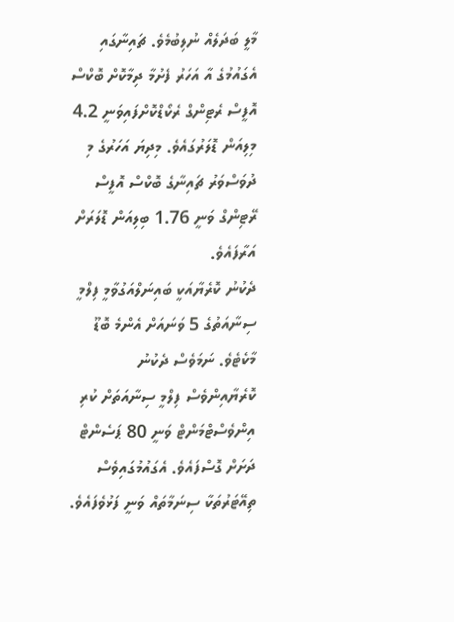މާލީ ބަދަލެއް ނުލިބުމެވެ. ޗައިނާގައި އެގައުމުގެ އާ އަހަރު ފެށުމާ ދިމާކޮށް ބޮކްސް އޮފީސް ރެޓިންގް ރެކޯޑްކޮށްފައިވަނީ 4.2 މިލިއަން ޑޮލަރުގައެވެ. މިދިޔަ އަހަރުގެ މި ދުވަސްވަރު ޗައިނާގެ ބޮކްސް އޮފީސް ރޭޓިންގް ވަނީ 1.76 ބިލިއަން ޑޮލަރަށް އަރާފައެވެ.
ދެކުނު ކޮރެޔާއަކީ ބައިނަލްއަގުވާމީ ފިލްމީ ސިނާއަތުގެ 5 ވަނައަށް އެންމެ ބޮޑޫ މާކެޓެވެ. ނަމަވެސް ދެކުނު ކޮރެޔާއިންވެސް ފިލްމީ ސިނާއަތަށް ކުރި އިންވެސްޓްމަންޓް ވަނީ 80 ޕަސެންޓް ދަށަށް ގޮސްފައެވެ. އެގައުމުގައިވެސް ތިއޭޓަރުތަކާ ސިނަމާތައް ވަނީ ފަޅުވެފައެވެ.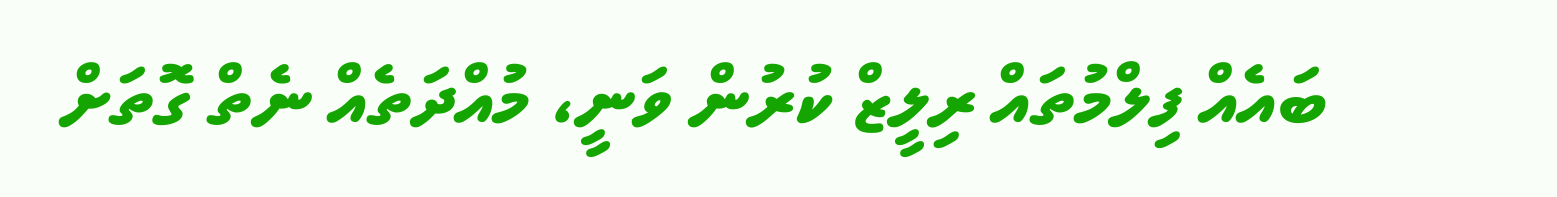ބައެއް ފިލްމުތައް ރިލީޒް ކުރުން ވަނީ، މުއްދަތެއް ނެތް ގޮތަށް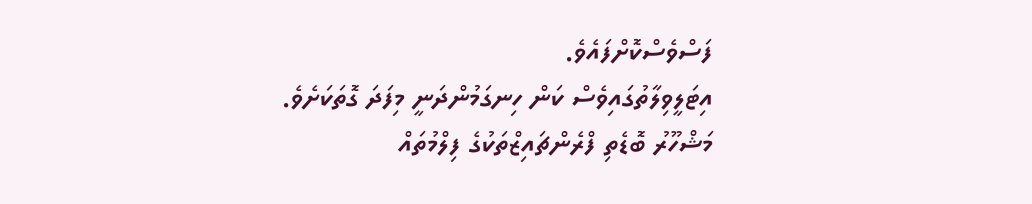ފަސްވެސްކޮށްފައެވެ.
އިޓަލީވިލާތުގައިވެސް ކަން ހިނގަމުންދަނީ މިފަދަ ގޮތަކަށެވެ.
މަޝްހޫރު ބޮޑެތި ފްރެންޗައިޒްތަކުގެ ފިލްމުތައް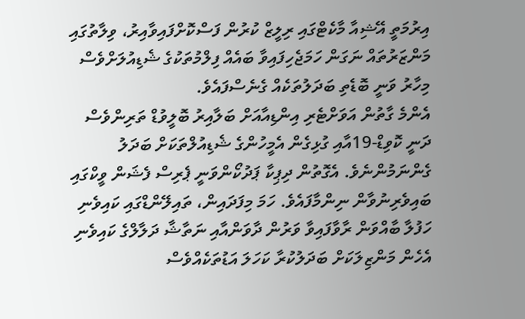އިރުމަތީ އޭޝިއާ މާކެޓްގައި ރިލީޒް ކުރުން ފަސްކޮށްފައިވާއިރު، ވިލާތުގައި މަންޒަރުތައް ނަގަން ހަމަޖެހިފައިވާ ބައެއް ފިލްމުތަކުގެ ޝެޑިއުލަށްވެސް މިހާރު ވަނީ ބޮޑެތި ބަދަލުތަކެއް ގެނެސްފައެވެ.
އެންމެ ގާތުން އަވަށްޓެރި އިންޑިއާއަށް ބަލާއިރު ބޮލީވުޑް ތަރިންވެސް ދަނީ ކޮވިޑް-19އާއި ގުޅިގެން އެމީހުންގެ ޝެޑިއުލްތަކަށް ބަދަލު ގެންނަމުންނެވެ. އެގޮތުން ދިޕިކާ ޕަދުކޯންވަނީ ޕެރިސް ފެޝަން ވީކްގައި ބައިވެރިނުވާން ނިންމާފައެވެ. ހަމަ މިފަދައިން، ތައިލޭންޑްގައި ކައިވެނި ހަފުލާ ބާއްވަން ރާވާފައިވާ ވަރުން ދާވަންއާއި ނަތާޝާ ދަލާލްގެ ކައިވެނި އެހެން މަންޒިލަކަށް ބަދަލުކުރާ ކަހަލަ އަޑުތަކެއްވެސް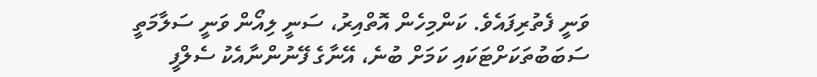ވަނީ ފެތުރިފައެވެ. ކަންމިހެން އޮތްއިރު، ސަނީ ލިއޯން ވަނީ ސަލާމަތީ ސަބަބުތަކަށްޓަކައި ކަމަށް ބުނެ، އޭނާގެ ފޭނުންނާއެކު ސެލްފީ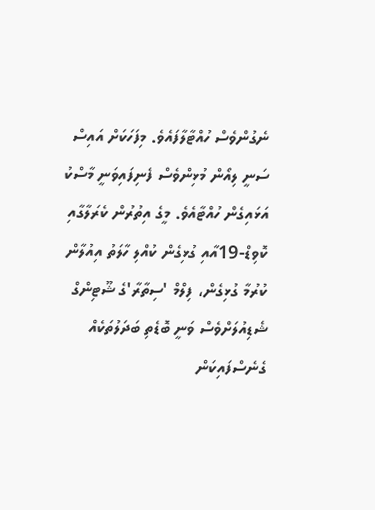ނެގުންވެސް ހުއްޓާލާފައެވެ. މިފަހަކަށް އައިސް ސަނީ ލިއޯން މުޅިންވެސް ފެނިފައިވަނީ މާސްކު އަޅައިގެން ހުއްޓާއެވެ. މީގެ އިތުރުން ކެރަލާގާއި ކޮވިޑް-19އާއި ގުޅިގެން ކުއްލި ހާލަތު އިއުލާން ކުރުމާ ގުޅިގެން، ފިލްމް 'ސިތާރާ'ގެ ޝޫޓިންގް ޝެޑިއުލަށްވެސް ވަނީ ބޮޑެތި ބަދަލުތަކެއް ގެނެސްފައިކަން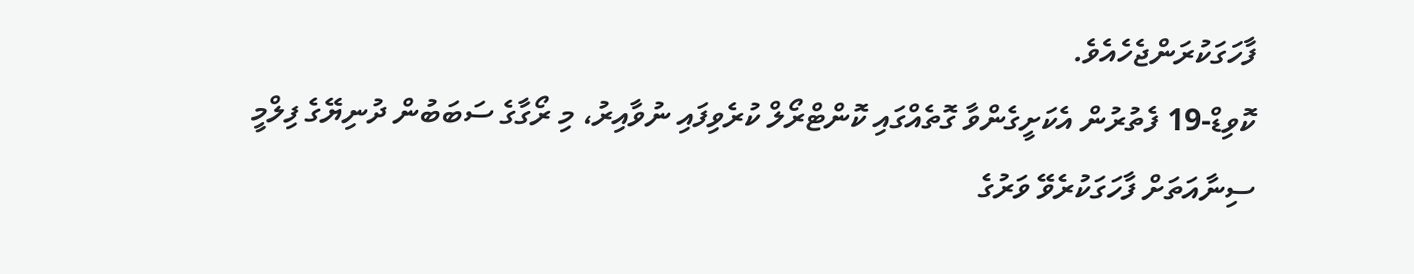ފާހަގަކުރަންޖެހެއެވެ.
ކޮވިޑް-19 ފެތުރުން އެކަށީގެންވާ ގޮތެއްގައި ކޮންޓްރޯލް ކުރެވިފައި ނުވާއިރު، މި ރޯގާގެ ސަބަބުން ދުނިޔޭގެ ފިލްމީ ސިނާއަތަށް ފާހަގަކުރެވޭ ވަރުގެ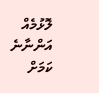ލޮޅުމެއް އަންނާނެ ކަމަށް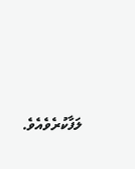ލަފާކުރެވެއެވެ.